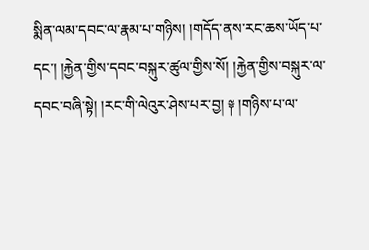སྨིན་ལམ་དབང་ལ་རྣམ་པ་གཉིས། །གདོད་ནས་རང་ཆས་ཡོད་པ་དང་། །རྐྱེན་གྱིས་དབང་བསྐུར་ཚུལ་གྱིས་སོ། །རྐྱེན་གྱིས་བསྐུར་ལ་དབང་བཞི་སྟེ། །རང་གི་ལེའུར་ཤེས་པར་བྱ། ༈ །གཉིས་པ་ལ་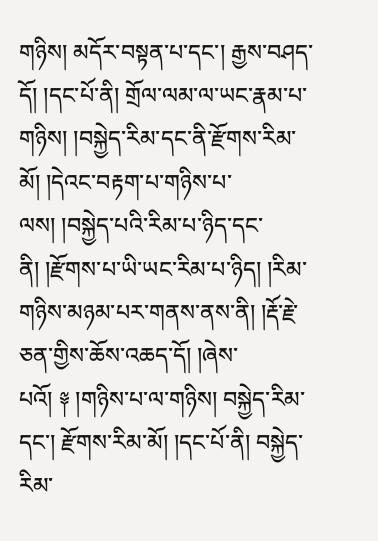གཉིས། མདོར་བསྟན་པ་དང་། རྒྱས་བཤད་དོ། །དང་པོ་ནི། གྲོལ་ལམ་ལ་ཡང་རྣམ་པ་གཉིས། །བསྐྱེད་རིམ་དང་ནི་རྫོགས་རིམ་མོ། །དེའང་བརྟག་པ་གཉིས་པ་ལས། །བསྐྱེད་པའི་རིམ་པ་ཉིད་དང་ནི། །རྫོགས་པ་ཡི་ཡང་རིམ་པ་ཉིད། །རིམ་གཉིས་མཉམ་པར་གནས་ནས་ནི། །རྡོ་རྗེ་ཅན་གྱིས་ཆོས་འཆད་དོ། །ཞེས་པའོ། ༈ །གཉིས་པ་ལ་གཉིས། བསྐྱེད་རིམ་དང་། རྫོགས་རིམ་མོ། །དང་པོ་ནི། བསྐྱེད་རིམ་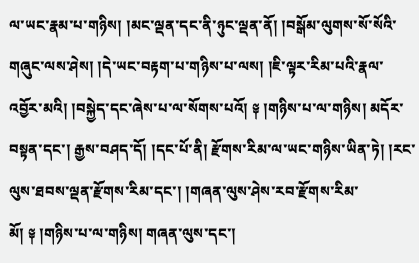ལ་ཡང་རྣམ་པ་གཉིས། །མང་ལྡན་དང་ནི་ཉུང་ལྡན་ནོ། །བསྒོམ་ལུགས་སོ་སོའི་གཞུང་ལས་ཤེས། །དེ་ཡང་བརྟག་པ་གཉིས་པ་ལས། །ཇི་ལྟར་རིམ་པའི་རྣལ་འབྱོར་མའི། །བསྐྱེད་དང་ཞེས་པ་ལ་སོགས་པའོ། ༈ །གཉིས་པ་ལ་གཉིས། མདོར་བསྟན་དང་། རྒྱས་བཤད་དོ། །དང་པོ་ནི། རྫོགས་རིམ་ལ་ཡང་གཉིས་ཡིན་ཏེ། །རང་ལུས་ཐབས་ལྡན་རྫོགས་རིམ་དང་། །གཞན་ལུས་ཤེས་རབ་རྫོགས་རིམ་མོ། ༈ །གཉིས་པ་ལ་གཉིས། གཞན་ལུས་དང་།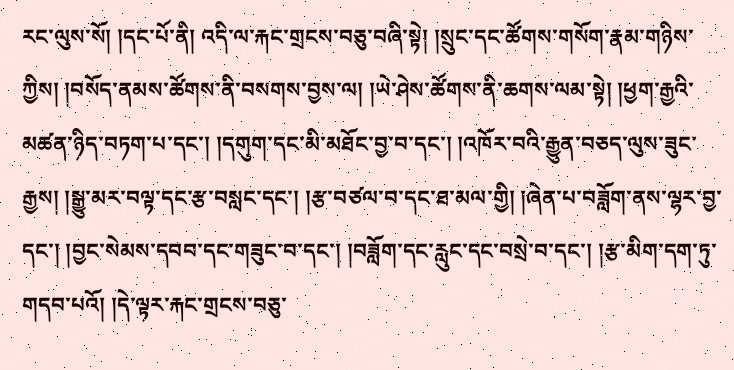རང་ལུས་སོ། །དང་པོ་ནི། འདི་ལ་རྐང་གྲངས་བཅུ་བཞི་སྟེ། །སྲུང་དང་ཚོགས་གསོག་རྣམ་གཉིས་ཀྱིས། །བསོད་ནམས་ཚོགས་ནི་བསགས་བྱས་ལ། །ཡེ་ཤེས་ཚོགས་ནི་ཆགས་ལམ་སྟེ། །ཕྱག་རྒྱའི་མཚན་ཉིད་བཏག་པ་དང་། །དགུག་དང་མི་མཐོང་བྱ་བ་དང་། །འཁོར་བའི་རྒྱུན་བཅད་ལུས་ཟུང་རྒྱས། །སྒྱུ་མར་བལྟ་དང་རྩ་བསླང་དང་། །རྩ་བཙལ་བ་དང་ཐ་མལ་གྱི། །ཞེན་པ་བཟློག་ནས་ལྷར་བྱ་དང་། །བྱང་སེམས་དབབ་དང་གཟུང་བ་དང་། །བཟློག་དང་རླུང་དང་བསྲེ་བ་དང་། །རྩ་མིག་དག་ཏུ་གདབ་པའོ། །དེ་ལྟར་རྐང་གྲངས་བཅུ་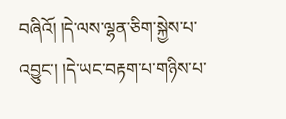བཞིའོ། །དེ་ལས་ལྷན་ཅིག་སྐྱེས་པ་འབྱུང་། །དེ་ཡང་བརྟག་པ་གཉིས་པ་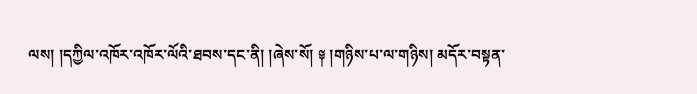ལས། །དཀྱིལ་འཁོར་འཁོར་ལོའི་ཐབས་དང་ནི། །ཞེས་སོ། ༈ །གཉིས་པ་ལ་གཉིས། མདོར་བསྟན་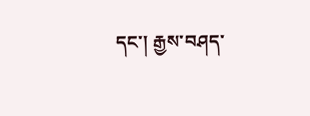དང་། རྒྱས་བཤད་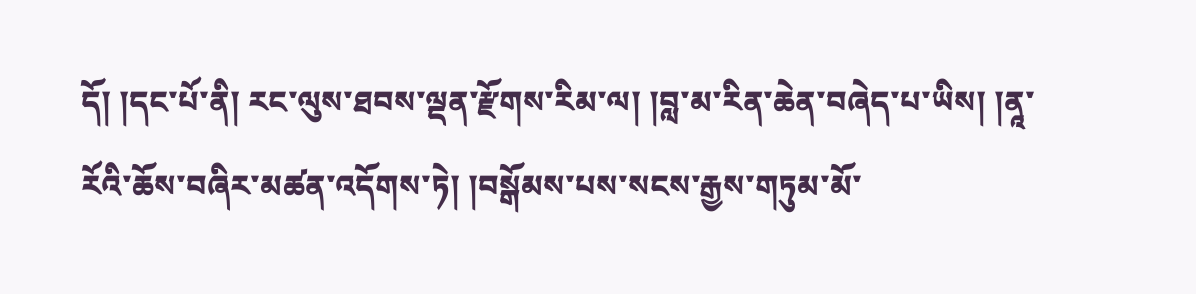དོ། །དང་པོ་ནི། རང་ལུས་ཐབས་ལྡན་རྫོགས་རིམ་ལ། །བླ་མ་རིན་ཆེན་བཞེད་པ་ཡིས། །ནཱ་རོའི་ཆོས་བཞིར་མཚན་འདོགས་ཏེ། །བསྒོམས་པས་སངས་རྒྱས་གཏུམ་མོ་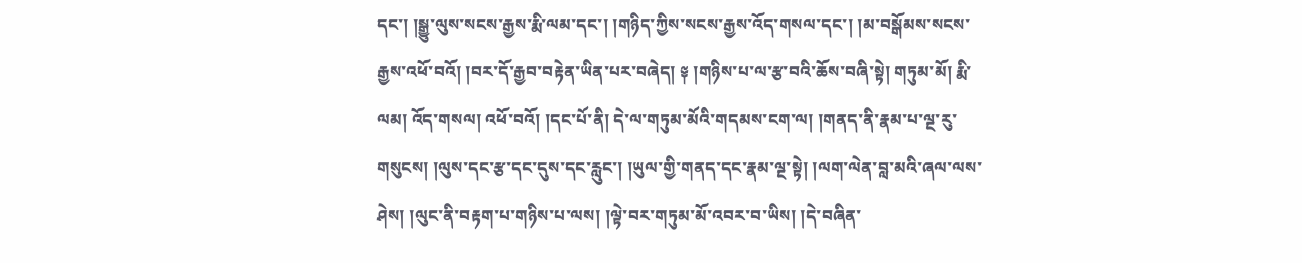དང་། །སྒྱུ་ལུས་སངས་རྒྱས་རྨི་ལམ་དང་། །གཉིད་ཀྱིས་སངས་རྒྱས་འོད་གསལ་དང་། །མ་བསྒོམས་སངས་རྒྱས་འཕོ་བའོ། །བར་དོ་རྒྱབ་བརྟེན་ཡིན་པར་བཞེད། ༈ །གཉིས་པ་ལ་རྩ་བའི་ཆོས་བཞི་སྟེ། གཏུམ་མོ། རྨི་ལམ། འོད་གསལ། འཕོ་བའོ། །དང་པོ་ནི། དེ་ལ་གཏུམ་མོའི་གདམས་ངག་ལ། །གནད་ནི་རྣམ་པ་ལྔ་རུ་གསུངས། །ལུས་དང་རྩ་དང་དུས་དང་རླུང་། །ཡུལ་གྱི་གནད་དང་རྣམ་ལྔ་སྟེ། །ལག་ལེན་བླ་མའི་ཞལ་ལས་ཤེས། །ལུང་ནི་བརྟག་པ་གཉིས་པ་ལས། །ལྟེ་བར་གཏུམ་མོ་འབར་བ་ཡིས། །དེ་བཞིན་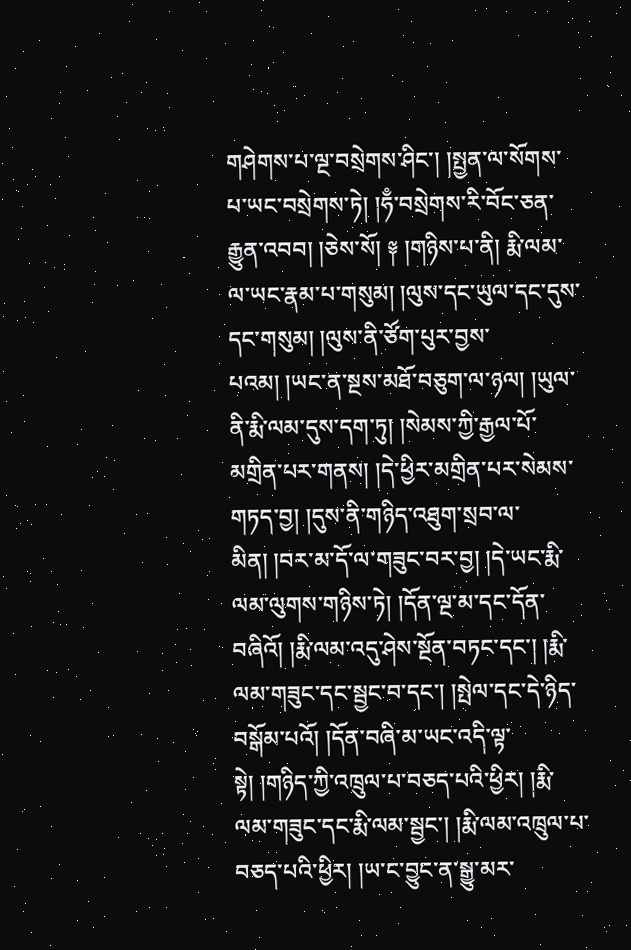གཤེགས་པ་ལྔ་བསྲེགས་ཤིང་། །སྤྱན་ལ་སོགས་པ་ཡང་བསྲེགས་ཏེ། །ཧྃ་བསྲེགས་རི་བོང་ཅན་རྒྱུན་འབབ། །ཅེས་སོ། ༈ །གཉིས་པ་ནི། རྨི་ལམ་ལ་ཡང་རྣམ་པ་གསུམ། །ལུས་དང་ཡུལ་དང་དུས་དང་གསུམ། །ལུས་ནི་ཙོག་པུར་བྱས་པའམ། །ཡང་ན་སྔས་མཐོ་བཅུག་ལ་ཉལ། །ཡུལ་ནི་རྨི་ལམ་དུས་དག་ཏུ། །སེམས་ཀྱི་རྒྱལ་པོ་མགྲིན་པར་གནས། །དེ་ཕྱིར་མགྲིན་པར་སེམས་གཏད་བྱ། །དུས་ནི་གཉིད་འཐུག་སྲབ་ལ་མིན། །བར་མ་དོ་ལ་གཟུང་བར་བྱ། །དེ་ཡང་རྨི་ལམ་ལུགས་གཉིས་ཏེ། །དོན་ལྔ་མ་དང་དོན་བཞིའོ། །རྨི་ལམ་འདུ་ཤེས་སྔོན་བཏང་དང་། །རྨི་ལམ་གཟུང་དང་སྦྱང་བ་དང་། །སྤེལ་དང་དེ་ཉིད་བསྒོམ་པའོ། །དོན་བཞི་མ་ཡང་འདི་ལྟ་སྟེ། །གཉིད་ཀྱི་འཁྲུལ་པ་བཅད་པའི་ཕྱིར། །རྨི་ལམ་གཟུང་དང་རྨི་ལམ་སྦྱང་། །རྨི་ལམ་འཁྲུལ་པ་བཅད་པའི་ཕྱིར། །ཡ་ང་བྱུང་ན་སྒྱུ་མར་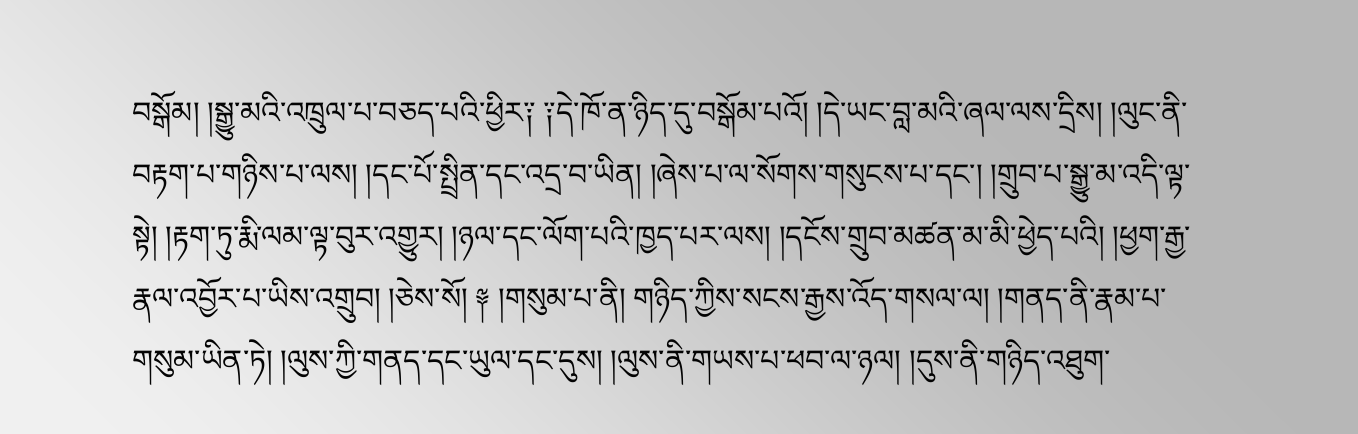བསྒོམ། །སྒྱུ་མའི་འཁྲུལ་པ་བཅད་པའི་ཕྱིར༑ ༑དེ་ཁོ་ན་ཉིད་དུ་བསྒོམ་པའོ། །དེ་ཡང་བླ་མའི་ཞལ་ལས་དྲིས། །ལུང་ནི་བརྟག་པ་གཉིས་པ་ལས། །དང་པོ་སྤྲིན་དང་འདྲ་བ་ཡིན། །ཞེས་པ་ལ་སོགས་གསུངས་པ་དང་། །གྲུབ་པ་སྒྱུ་མ་འདི་ལྟ་སྟེ། །རྟག་ཏུ་རྨི་ལམ་ལྟ་བུར་འགྱུར། །ཉལ་དང་ལོག་པའི་ཁྱད་པར་ལས། །དངོས་གྲུབ་མཚན་མ་མི་ཕྱེད་པའི། །ཕྱག་རྒྱ་རྣལ་འབྱོར་པ་ཡིས་འགྲུབ། །ཅེས་སོ། ༈ །གསུམ་པ་ནི། གཉིད་ཀྱིས་སངས་རྒྱས་འོད་གསལ་ལ། །གནད་ནི་རྣམ་པ་གསུམ་ཡིན་ཏེ། །ལུས་ཀྱི་གནད་དང་ཡུལ་དང་དུས། །ལུས་ནི་གཡས་པ་ཕབ་ལ་ཉལ། །དུས་ནི་གཉིད་འཐུག་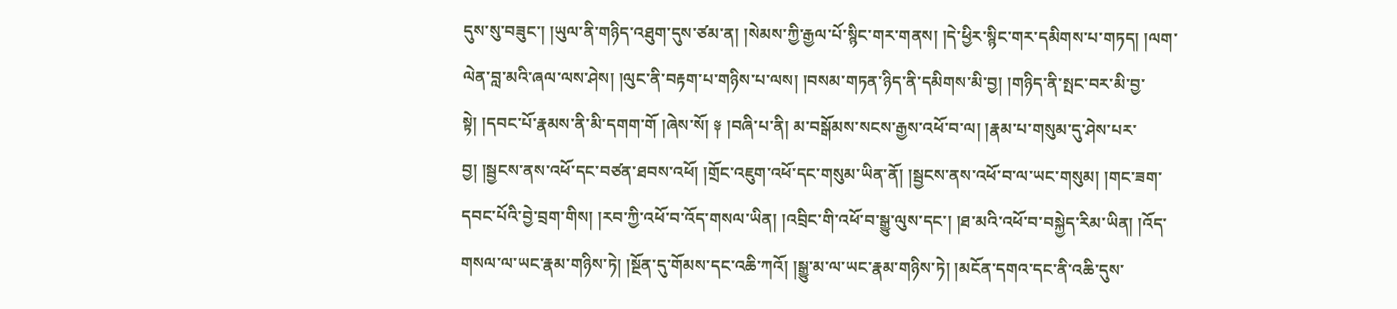དུས་སུ་བཟུང་། །ཡུལ་ནི་གཉིད་འཐུག་དུས་ཙམ་ན། །སེམས་ཀྱི་རྒྱལ་པོ་སྙིང་གར་གནས། །དེ་ཕྱིར་སྙིང་གར་དམིགས་པ་གཏད། །ལག་ལེན་བླ་མའི་ཞལ་ལས་ཤེས། །ལུང་ནི་བརྟག་པ་གཉིས་པ་ལས། །བསམ་གཏན་ཉིད་ནི་དམིགས་མི་བྱ། །གཉིད་ནི་སྤང་བར་མི་བྱ་སྟེ། །དབང་པོ་རྣམས་ནི་མི་དགག་གོ །ཞེས་སོ། ༈ །བཞི་པ་ནི། མ་བསྒོམས་སངས་རྒྱས་འཕོ་བ་ལ། །རྣམ་པ་གསུམ་དུ་ཤེས་པར་བྱ། །སྦྱངས་ནས་འཕོ་དང་བཙན་ཐབས་འཕོ། །གྲོང་འཇུག་འཕོ་དང་གསུམ་ཡིན་ནོ། །སྦྱངས་ནས་འཕོ་བ་ལ་ཡང་གསུམ། །གང་ཟག་དབང་པོའི་བྱེ་བྲག་གིས། །རབ་ཀྱི་འཕོ་བ་འོད་གསལ་ཡིན། །འབྲིང་གི་འཕོ་བ་སྒྱུ་ལུས་དང་། །ཐ་མའི་འཕོ་བ་བསྐྱེད་རིམ་ཡིན། །འོད་གསལ་ལ་ཡང་རྣམ་གཉིས་ཏེ། །སྔོན་དུ་གོམས་དང་འཆི་ཀའོ། །སྒྱུ་མ་ལ་ཡང་རྣམ་གཉིས་ཏེ། །མངོན་དགའ་དང་ནི་འཆི་དུས་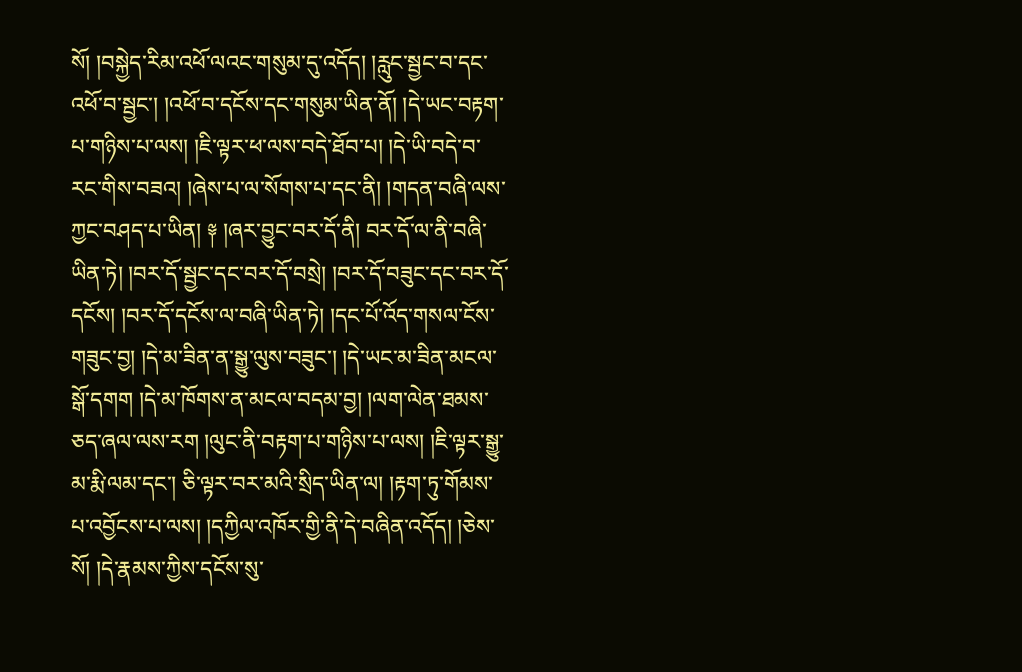སོ། །བསྐྱེད་རིམ་འཕོ་ལའང་གསུམ་དུ་འདོད། །རླུང་སྦྱང་བ་དང་འཕོ་བ་སྦྱང་། །འཕོ་བ་དངོས་དང་གསུམ་ཡིན་ནོ། །དེ་ཡང་བརྟག་པ་གཉིས་པ་ལས། །ཇི་ལྟར་ཕ་ལས་བདེ་ཐོབ་པ། །དེ་ཡི་བདེ་བ་རང་གིས་བཟའ། །ཞེས་པ་ལ་སོགས་པ་དང་ནི། །གདན་བཞི་ལས་ཀྱང་བཤད་པ་ཡིན། ༈ །ཞར་བྱུང་བར་དོ་ནི། བར་དོ་ལ་ནི་བཞི་ཡིན་ཏེ། །བར་དོ་སྦྱང་དང་བར་དོ་བསྲེ། །བར་དོ་བཟུང་དང་བར་དོ་དངོས། །བར་དོ་དངོས་ལ་བཞི་ཡིན་ཏེ། །དང་པོ་འོད་གསལ་ངོས་གཟུང་བྱ། །དེ་མ་ཟིན་ན་སྒྱུ་ལུས་བཟུང་། །དེ་ཡང་མ་ཟིན་མངལ་སྒོ་དགག །དེ་མ་ཁོགས་ན་མངལ་བདམ་བྱ། །ལག་ལེན་ཐམས་ཅད་ཞལ་ལས་རག །ལུང་ནི་བརྟག་པ་གཉིས་པ་ལས། །ཇི་ལྟར་སྒྱུ་མ་རྨི་ལམ་དང་། ཅི་ལྟར་བར་མའི་སྲིད་ཡིན་ལ། །རྟག་ཏུ་གོམས་པ་འབྱོངས་པ་ལས། །དཀྱིལ་འཁོར་གྱི་ནི་དེ་བཞིན་འདོད། །ཅེས་སོ། །དེ་རྣམས་ཀྱིས་དངོས་སུ་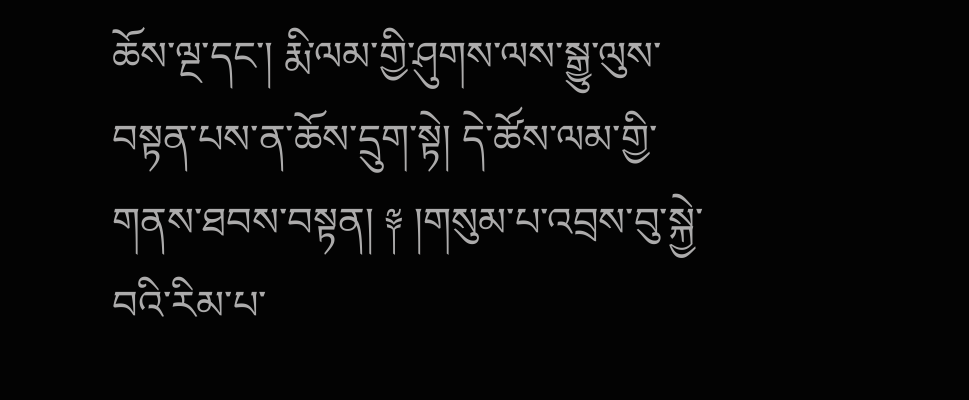ཆོས་ལྔ་དང་། རྨི་ལམ་གྱི་ཤུགས་ལས་སྒྱུ་ལུས་བསྟན་པས་ན་ཆོས་དྲུག་སྟེ། དེ་ཚོས་ལམ་གྱི་གནས་ཐབས་བསྟན། ༈ །གསུམ་པ་འབྲས་བུ་སྐྱེ་བའི་རིམ་པ་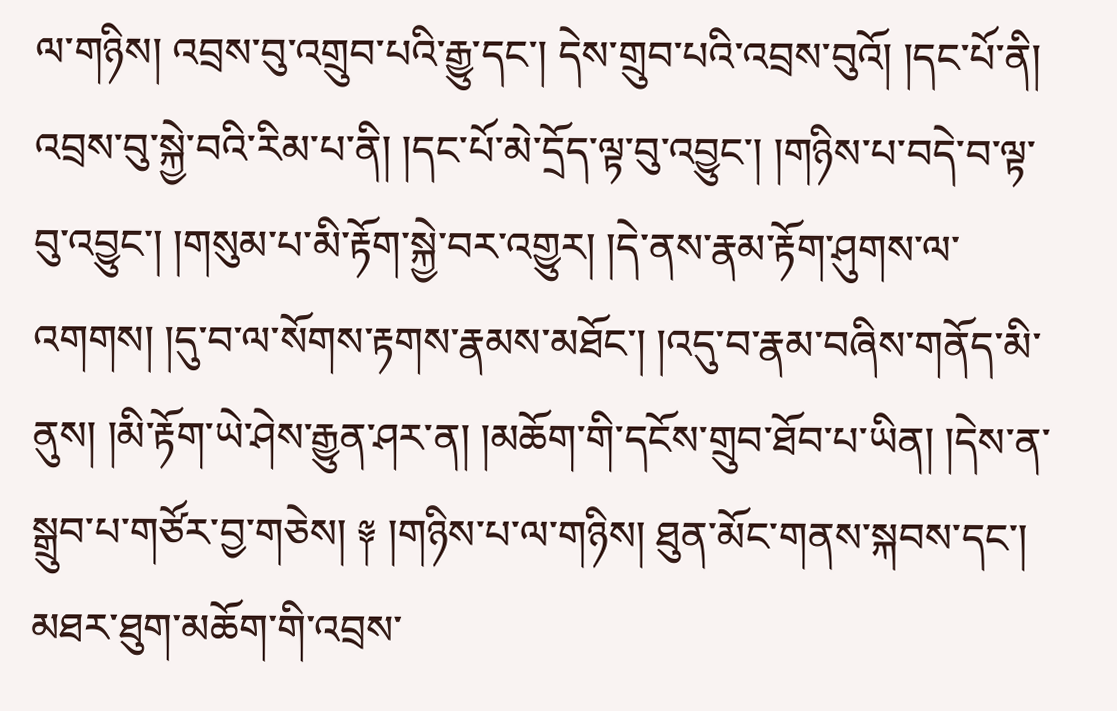ལ་གཉིས། འབྲས་བུ་འགྲུབ་པའི་རྒྱུ་དང་། དེས་གྲུབ་པའི་འབྲས་བུའོ། །དང་པོ་ནི། འབྲས་བུ་སྐྱེ་བའི་རིམ་པ་ནི། །དང་པོ་མེ་དྲོད་ལྟ་བུ་འབྱུང་། །གཉིས་པ་བདེ་བ་ལྟ་བུ་འབྱུང་། །གསུམ་པ་མི་རྟོག་སྐྱེ་བར་འགྱུར། །དེ་ནས་རྣམ་རྟོག་ཤུགས་ལ་འགགས། །དུ་བ་ལ་སོགས་རྟགས་རྣམས་མཐོང་། །འདུ་བ་རྣམ་བཞིས་གནོད་མི་ནུས། །མི་རྟོག་ཡེ་ཤེས་རྒྱུན་ཤར་ན། །མཆོག་གི་དངོས་གྲུབ་ཐོབ་པ་ཡིན། །དེས་ན་སྒྲུབ་པ་གཙོར་བྱ་གཅེས། ༈ །གཉིས་པ་ལ་གཉིས། ཐུན་མོང་གནས་སྐབས་དང་། མཐར་ཐུག་མཆོག་གི་འབྲས་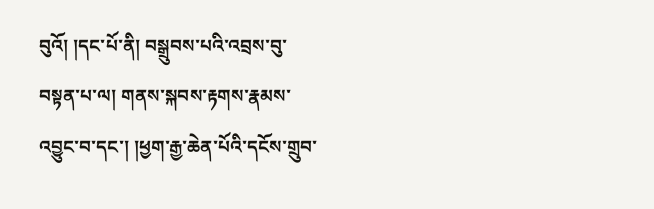བུའོ། །དང་པོ་ནི། བསྒྲུབས་པའི་འབྲས་བུ་བསྟན་པ་ལ། གནས་སྐབས་རྟགས་རྣམས་འབྱུང་བ་དང་། །ཕྱག་རྒྱ་ཆེན་པོའི་དངོས་གྲུབ་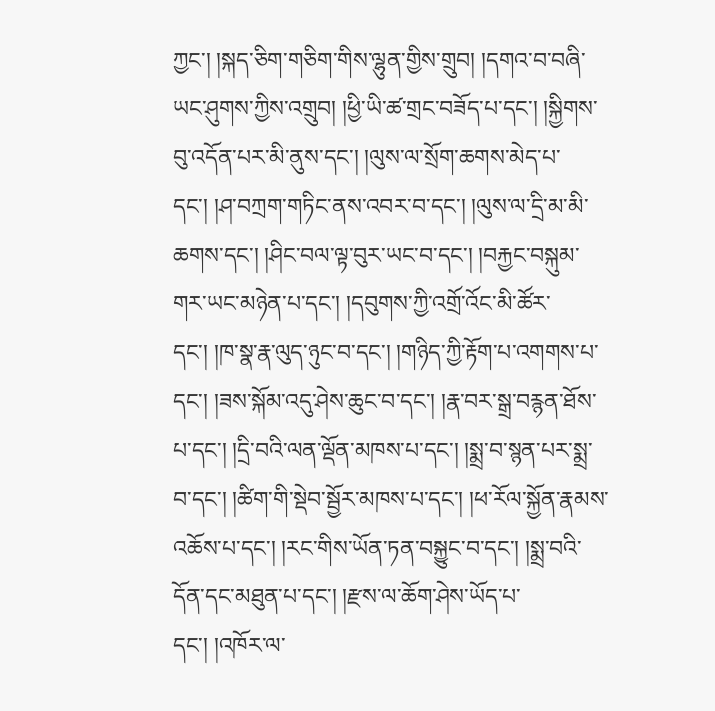ཀྱང་། །སྐད་ཅིག་གཅིག་གིས་ལྷུན་གྱིས་གྲུབ། །དགའ་བ་བཞི་ཡང་ཤུགས་ཀྱིས་འགྲུབ། །ཕྱི་ཡི་ཚ་གྲང་བཟོད་པ་དང་། །སྐྱིགས་བུ་འདོན་པར་མི་ནུས་དང་། །ལུས་ལ་སྲོག་ཆགས་མེད་པ་དང་། །ཤ་བཀྲག་གཏིང་ནས་འབར་བ་དང་། །ལུས་ལ་དྲི་མ་མི་ཆགས་དང་། །ཤིང་བལ་ལྟ་བུར་ཡང་བ་དང་། །བརྐྱང་བསྐུམ་གར་ཡང་མཉེན་པ་དང་། །དབུགས་ཀྱི་འགྲོ་འོང་མི་ཚོར་དང་། །ཁ་སྣ་རྣ་ལུད་ཉུང་བ་དང་། །གཉིད་ཀྱི་རྟོག་པ་འགགས་པ་དང་། །ཟས་སྐོམ་འདུ་ཤེས་ཆུང་བ་དང་། །རྣ་བར་སྒྲ་བརྙན་ཐོས་པ་དང་། །དྲི་བའི་ལན་ལྡོན་མཁས་པ་དང་། །སྨྲ་བ་སྙན་པར་སྨྲ་བ་དང་། །ཚིག་གི་སྡེབ་སྦྱོར་མཁས་པ་དང་། །ཕ་རོལ་སྐྱོན་རྣམས་འཆོས་པ་དང་། །རང་གིས་ཡོན་ཏན་བསྐྱུང་བ་དང་། །སྨྲ་བའི་དོན་དང་མཐུན་པ་དང་། །རྫས་ལ་ཆོག་ཤེས་ཡོད་པ་དང་། །འཁོར་ལ་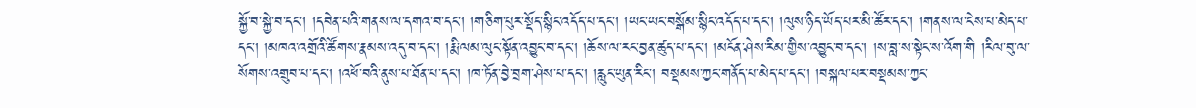སྐྱོ་བ་སྐྱེ་བ་དང་། །དབེན་པའི་གནས་ལ་དགའ་བ་དང་། །གཅིག་པུར་སྡོད་སྙིང་འདོད་པ་དང་། །ཡང་ཡང་བསྒོམ་སྙིང་འདོད་པ་དང་། །ལུས་ཉིད་ཡོད་པར་མི་ཚོར་དང་། །གནས་ལ་ངེས་པ་མེད་པ་དང་། །མཁའ་འགྲོའི་ཚོགས་རྣམས་འདུ་བ་དང་། །རྨི་ལམ་ལུང་སྟོན་འབྱུང་བ་དང་། །ཆོས་ལ་རང་བྱན་ཚུད་པ་དང་། །མངོན་ཤེས་རིམ་གྱིས་འབྱུང་བ་དང་། །ས་བླ་ས་སྟེང་ས་འོག་གི །རིལ་བུ་ལ་སོགས་འགྲུབ་པ་དང་། །འཕོ་བའི་ནུས་པ་ཐོན་པ་དང་། །ཁ་ཏོན་བྱེ་བྲག་ཤེས་པ་དང་། །རླུང་ཡུན་རིང་། བསྡམས་ཀྱང་གནོད་པ་མེད་པ་དང་། །བསྐལ་པར་བསྡམས་ཀྱང་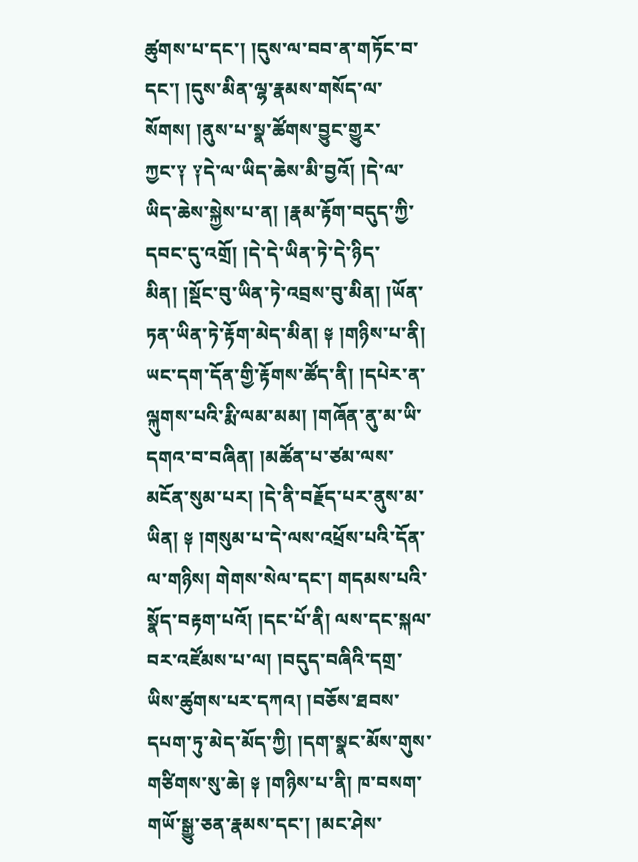ཚུགས་པ་དང་། །དུས་ལ་བབ་ན་གཏོང་བ་དང་། །དུས་མིན་ལྷ་རྣམས་གསོད་ལ་སོགས། །ནུས་པ་སྣ་ཚོགས་བྱུང་གྱུར་ཀྱང་༑ ༑དེ་ལ་ཡིད་ཆེས་མི་བྱའོ། །དེ་ལ་ཡིད་ཆེས་སྐྱེས་པ་ན། །རྣམ་རྟོག་བདུད་ཀྱི་དབང་དུ་འགྲོ། །དེ་དེ་ཡིན་ཏེ་དེ་ཉིད་མིན། །སྡོང་བུ་ཡིན་ཏེ་འབྲས་བུ་མིན། །ཡོན་ཏན་ཡིན་ཏེ་རྟོག་མེད་མིན། ༈ །གཉིས་པ་ནི། ཡང་དག་དོན་གྱི་རྟོགས་ཚོད་ནི། །དཔེར་ན་ལྐུགས་པའི་རྨི་ལམ་མམ། །གཞོན་ནུ་མ་ཡི་དགའ་བ་བཞིན། །མཚོན་པ་ཙམ་ལས་མངོན་སུམ་པར། །དེ་ནི་བརྗོད་པར་ནུས་མ་ཡིན། ༈ །གསུམ་པ་དེ་ལས་འཕྲོས་པའི་དོན་ལ་གཉིས། གེགས་སེལ་དང་། གདམས་པའི་སྣོད་བརྟག་པའོ། །དང་པོ་ནི། ལས་དང་སྐལ་བར་འཛོམས་པ་ལ། །བདུད་བཞིའི་དགྲ་ཡིས་ཚུགས་པར་དཀའ། །བཅོས་ཐབས་དཔག་ཏུ་མེད་མོད་ཀྱི། །དག་སྣང་མོས་གུས་གཙིགས་སུ་ཆེ། ༈ །གཉིས་པ་ནི། ཁ་བསག་གཡོ་སྒྱུ་ཅན་རྣམས་དང་། །མང་ཤེས་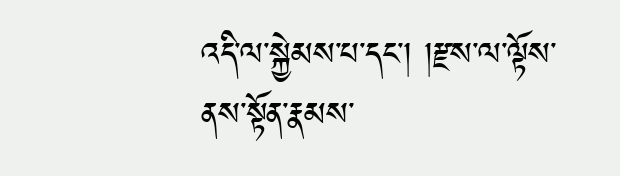འདི་ལ་སྐྱེམས་པ་དང་། །རྫས་ལ་ལྟོས་ནས་སྟོན་རྣམས་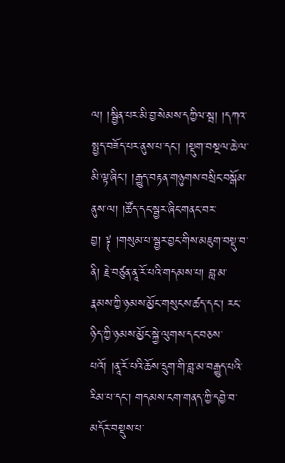ལ། །སྦྱིན་པར་མི་བྱ་སེམས་དཀྱིལ་སྦ། །དཀའ་སྤྱད་བཟོད་པར་ནུས་པ་དང་། །སྡུག་བསྔལ་ཆེ་ལ་མི་ལྟ་ཞིང་། །རྒྱུད་བརྟན་གཉུགས་བསྲིང་བསྒོམ་ནུས་ལ། །ཚོད་དང་སྦྱར་ཞིང་གནང་བར་བྱ། ༈ །གསུམ་པ་སྦྱར་བྱང་གིས་མཇུག་བསྡུ་བ་ནི། རྗེ་བཙུན་ནཱ་རོ་པའི་གདམས་པ། བླ་མ་རྣམས་ཀྱི་ཉམས་མྱོང་གསུངས་ཚད་དང་། རང་ཉིད་ཀྱི་ཉམས་མྱོང་སྐྱེ་ལུགས་དང་བཅས་པའོ། །ནཱ་རོ་པའི་ཆོས་དྲུག་གི་བླ་མ་བརྒྱུད་པའི་རིམ་པ་དང་། གདམས་ངག་གནད་ཀྱི་དབྱེ་བ་མདོར་བསྡུས་པ་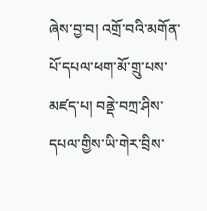ཞེས་བྱ་བ། འགྲོ་བའི་མགོན་པོ་དཔལ་ཕག་མོ་གྲུ་པས་མཛད་པ། བནྡེ་བཀྲ་ཤིས་དཔལ་གྱིས་ཡི་གེར་བྲིས་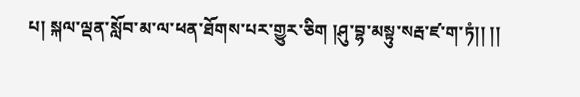པ། སྐལ་ལྡན་སློབ་མ་ལ་ཕན་ཐོགས་པར་གྱུར་ཅིག །ཤུ་བྷ་མསྟུ་སརྦ་ཛ་ག་ཏཾ།། །།